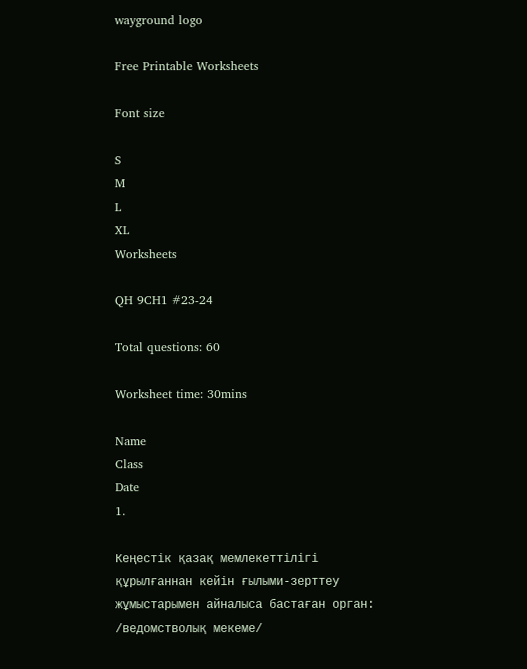wayground logo

Free Printable Worksheets

Font size

S
M
L
XL
Worksheets

QH 9CH1 #23-24

Total questions: 60

Worksheet time: 30mins

Name
Class
Date
1.

Кеңестік қазақ мемлекеттілігі құрылғаннан кейін ғылыми-зерттеу жұмыстарымен айналыса бастаған орган: /ведомстволық мекеме/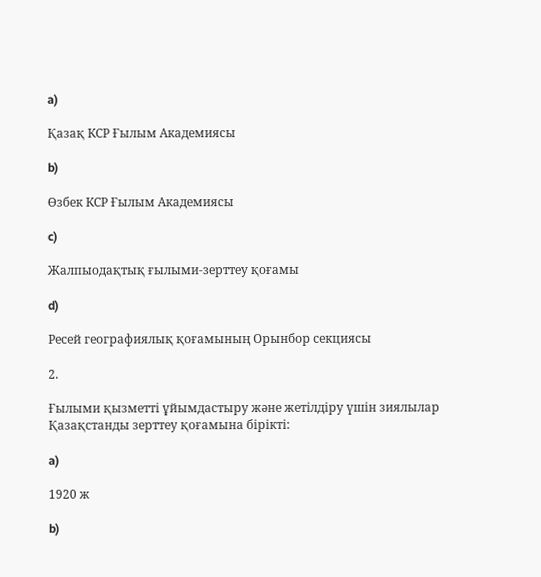a)

Қазақ КСР Ғылым Академиясы

b)

Өзбек КСР Ғылым Академиясы

c)

Жалпыодақтық ғылыми-зерттеу қоғамы

d)

Ресей географиялық қоғамының Орынбор секциясы

2.

Ғылыми қызметті ұйымдастыру және жетілдіру үшін зиялылар Қазақстанды зерттеу қоғамына бірікті:

a)

1920 ж

b)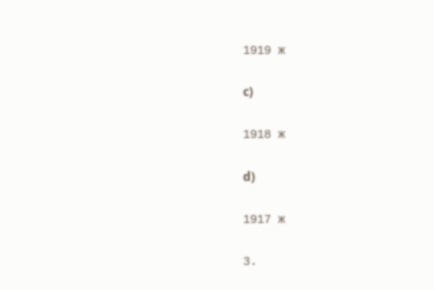1919 ж

c)

1918 ж

d)

1917 ж

3.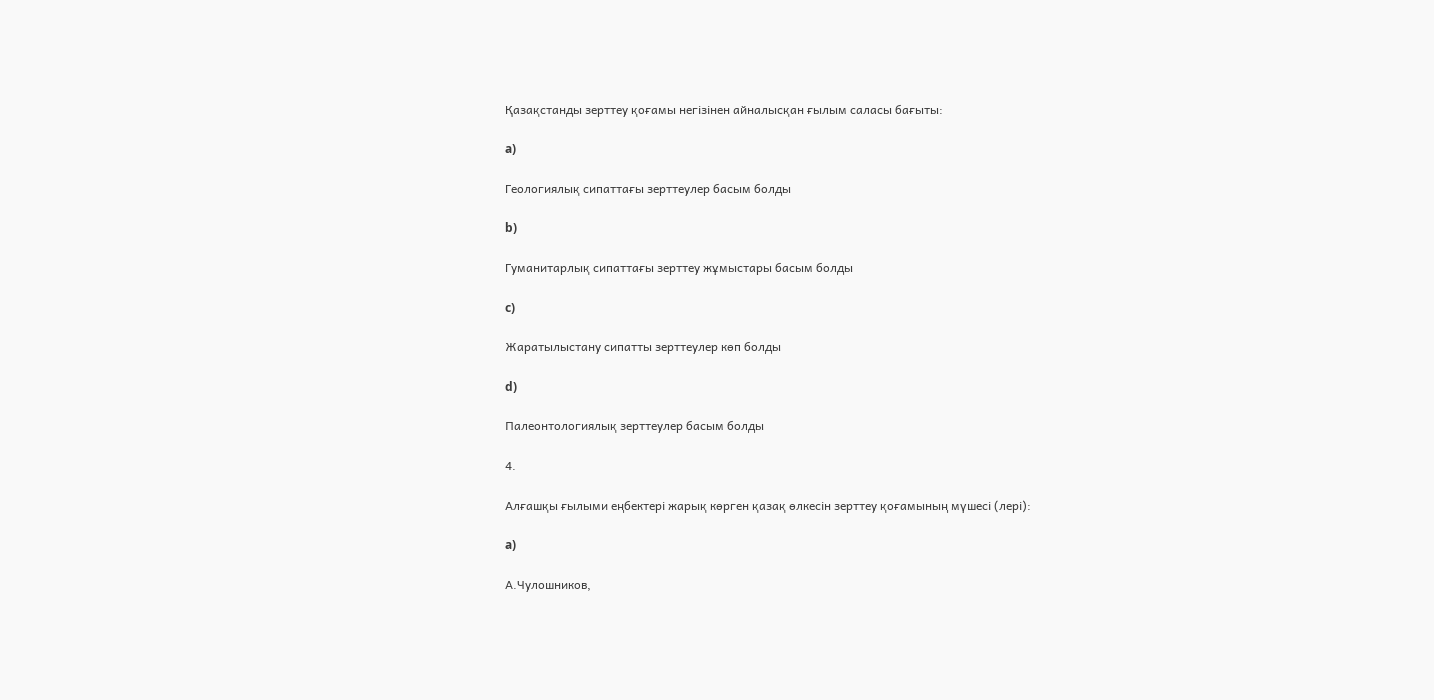Қазақстанды зерттеу қоғамы негізінен айналысқан ғылым саласы бағыты:

a)

Геологиялық сипаттағы зерттеулер басым болды

b)

Гуманитарлық сипаттағы зерттеу жұмыстары басым болды

c)

Жаратылыстану сипатты зерттеулер көп болды

d)

Палеонтологиялық зерттеулер басым болды

4.

Алғашқы ғылыми еңбектері жарық көрген қазақ өлкесін зерттеу қоғамының мүшесі (лері):

a)

А.Чулошников,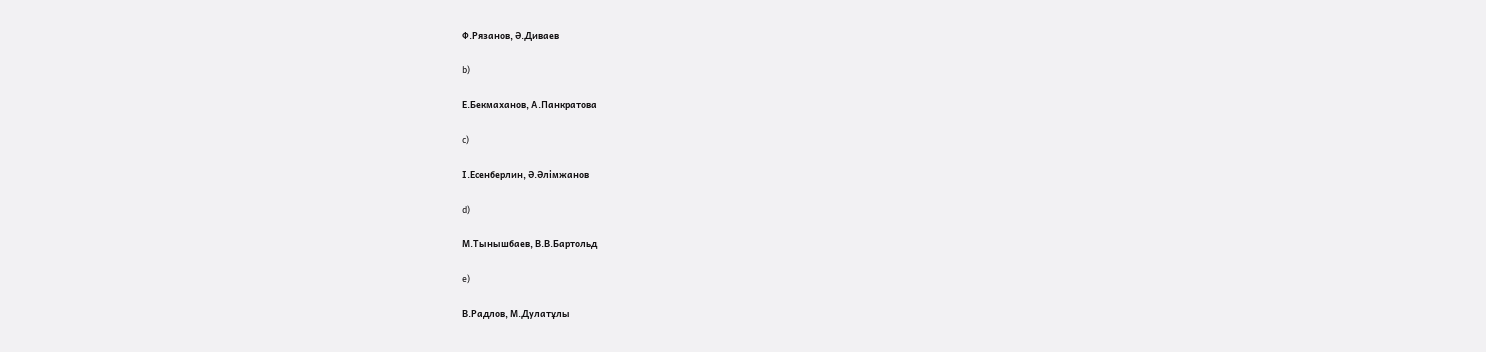Ф.Рязанов, Ә.Диваев

b)

Е.Бекмаханов, А.Панкратова

c)

І.Есенберлин, Ә.Әлімжанов

d)

М.Тынышбаев, В.В.Бартольд

e)

В.Радлов, М.Дулатұлы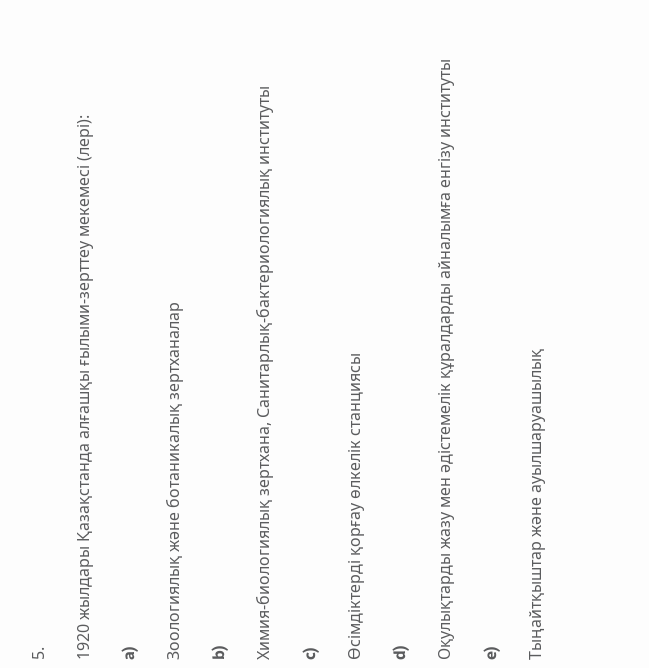5.

1920 жылдары Қазақстанда алғашқы ғылыми-зерттеу мекемесі (лері):

a)

Зоологиялық және ботаникалық зертханалар

b)

Химия-биологиялық зертхана, Санитарлық-бактериологиялық институты

c)

Өсімдіктерді қорғау өлкелік станциясы

d)

Оқулықтарды жазу мен әдістемелік құралдарды айналымға енгізу институты

e)

Тыңайтқыштар және ауылшаруашылық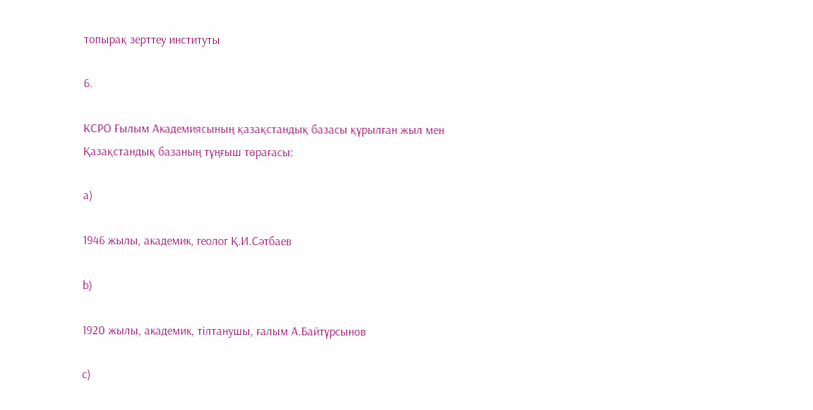топырақ зерттеу институты

6.

КСРО Ғылым Академиясының қазақстандық базасы құрылған жыл мен Қазақстандық базаның тұңғыш төрағасы:

a)

1946 жылы, академик, геолог Қ.И.Сәтбаев

b)

1920 жылы, академик, тілтанушы, ғалым А.Байтұрсынов

c)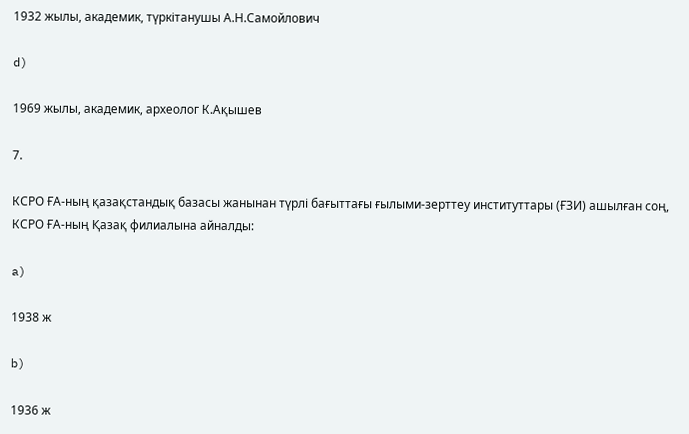1932 жылы, академик, түркітанушы А.Н.Самойлович

d)

1969 жылы, академик, археолог К.Ақышев

7.

КСРО ҒА-ның қазақстандық базасы жанынан түрлі бағыттағы ғылыми-зерттеу институттары (ҒЗИ) ашылған соң, КСРО ҒА-ның Қазақ филиалына айналды:

a)

1938 ж

b)

1936 ж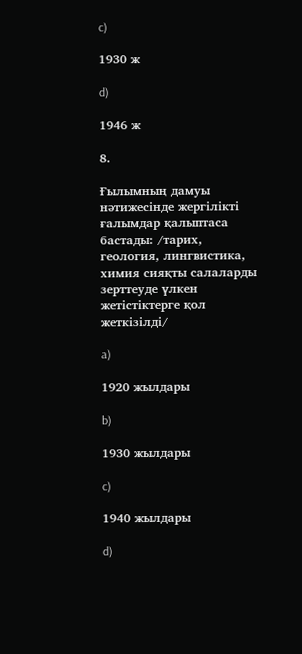c)

1930 ж

d)

1946 ж

8.

Ғылымның дамуы нәтижесінде жергілікті ғалымдар қалыптаса бастады: /тарих, геология, лингвистика, химия сияқты салаларды зерттеуде үлкен жетістіктерге қол жеткізілді/

a)

1920 жылдары

b)

1930 жылдары

c)

1940 жылдары

d)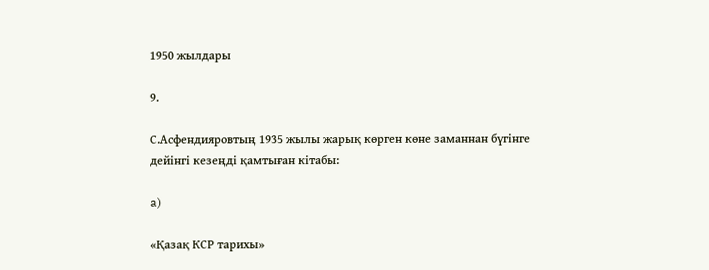1950 жылдары

9.

С.Асфендияровтың 1935 жылы жарық көрген көне заманнан бүгінге дейінгі кезеңді қамтыған кітабы:

a)

«Қазақ КСР тарихы»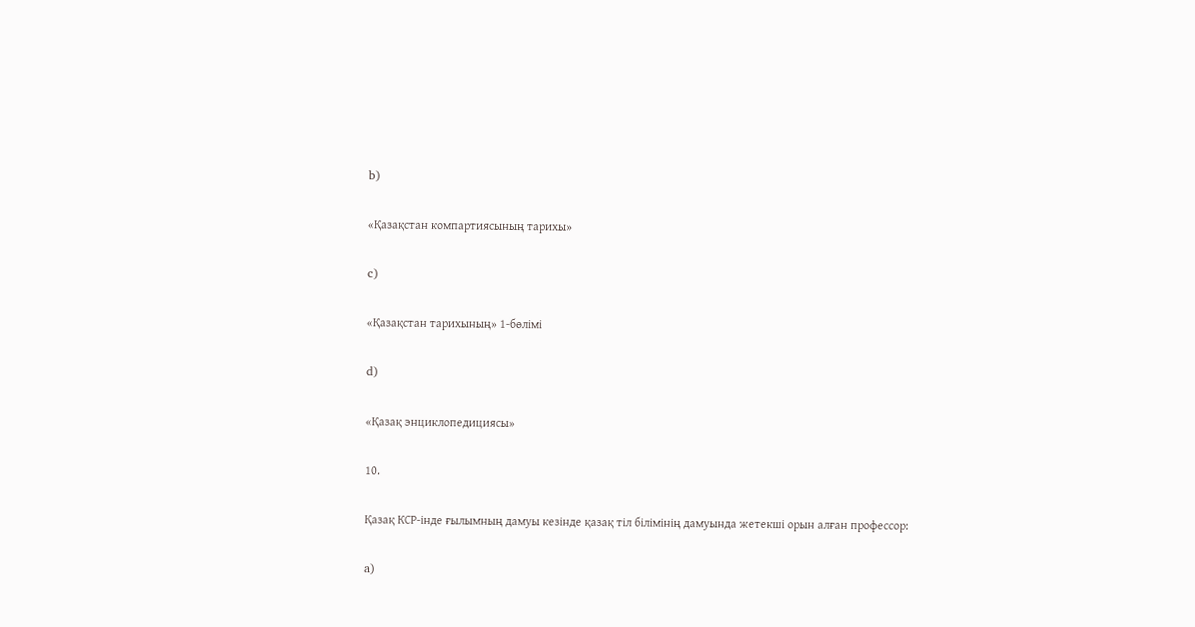b)

«Қазақстан компартиясының тарихы»

c)

«Қазақстан тарихының» 1-бөлімі

d)

«Қазақ энциклопедициясы»

10.

Қазақ КСР-інде ғылымның дамуы кезінде қазақ тіл білімінің дамуында жетекші орын алған профессор:

a)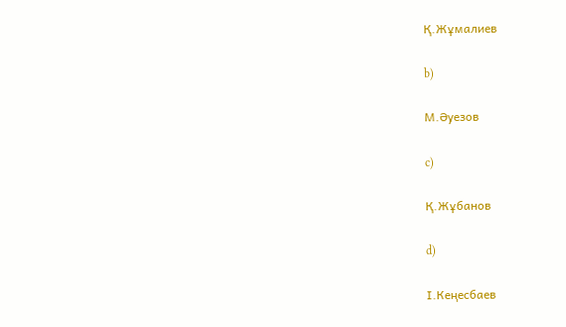Қ.Жұмалиев

b)

М.Әуезов

c)

Қ.Жұбанов

d)

І.Кеңесбаев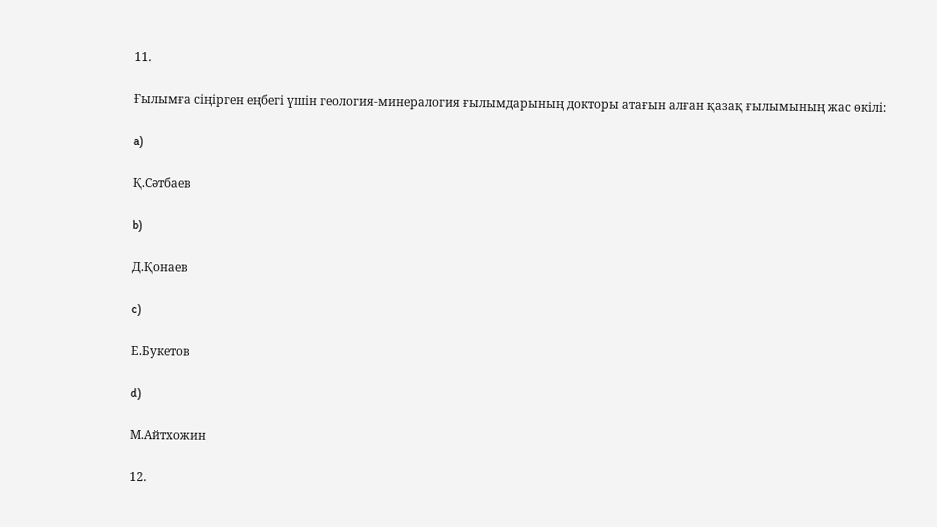11.

Ғылымға сіңірген еңбегі үшін геология-минералогия ғылымдарының докторы атағын алған қазақ ғылымының жас өкілі:

a)

Қ.Сәтбаев

b)

Д.Қонаев

c)

Е.Букетов

d)

М.Айтхожин

12.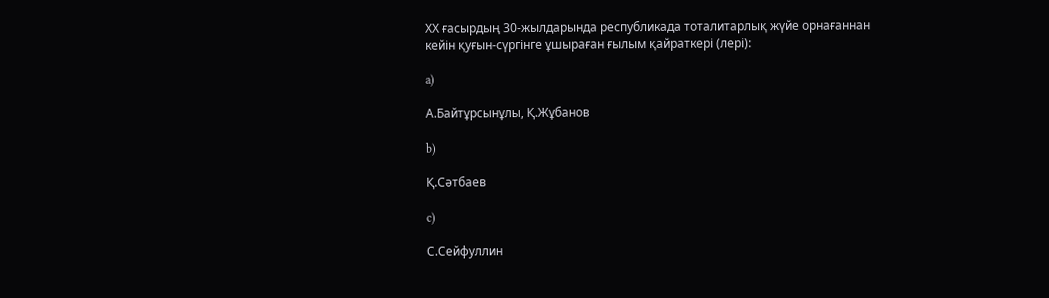ХХ ғасырдың 30-жылдарында республикада тоталитарлық жүйе орнағаннан кейін қуғын-сүргінге ұшыраған ғылым қайраткері (лері):

a)

А.Байтұрсынұлы, Қ.Жұбанов

b)

Қ.Сәтбаев

c)

С.Сейфуллин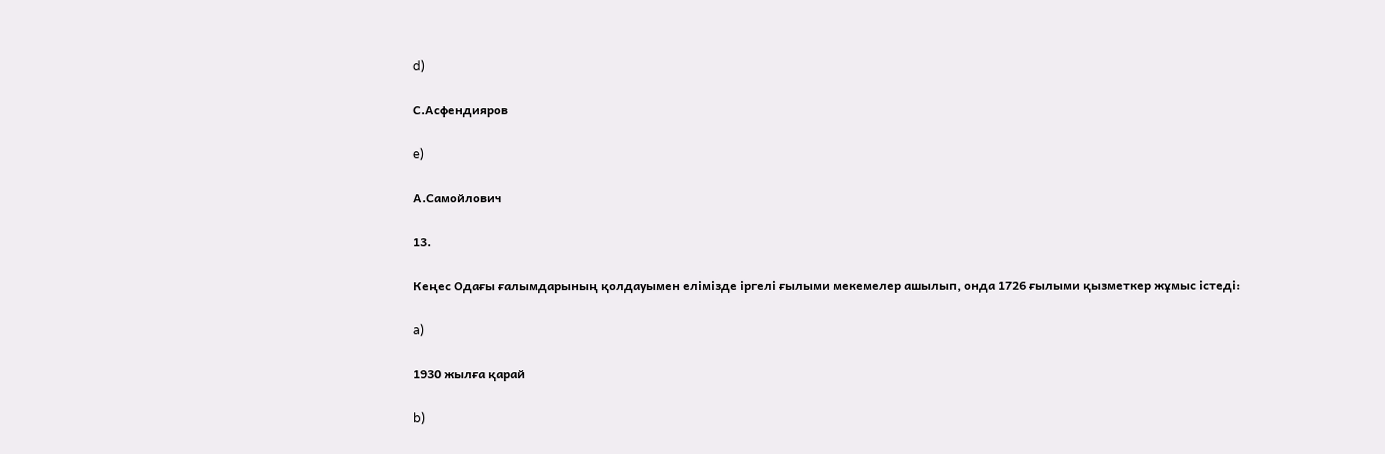d)

С.Асфендияров

e)

А.Самойлович

13.

Кеңес Одағы ғалымдарының қолдауымен елімізде іргелі ғылыми мекемелер ашылып, онда 1726 ғылыми қызметкер жұмыс істеді:

a)

1930 жылға қарай

b)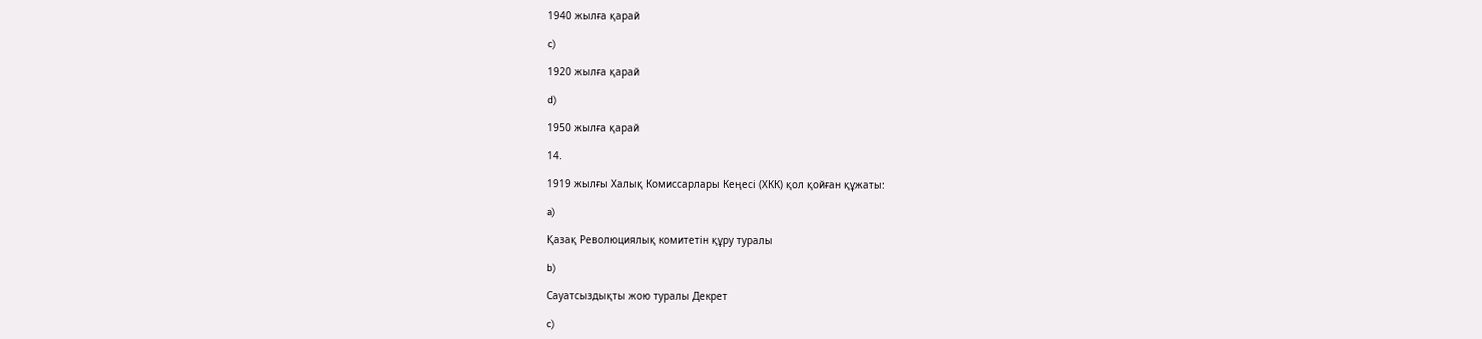1940 жылға қарай

c)

1920 жылға қарай

d)

1950 жылға қарай

14.

1919 жылғы Халық Комиссарлары Кеңесі (ХКК) қол қойған құжаты:

a)

Қазақ Революциялық комитетін құру туралы

b)

Сауатсыздықты жою туралы Декрет

c)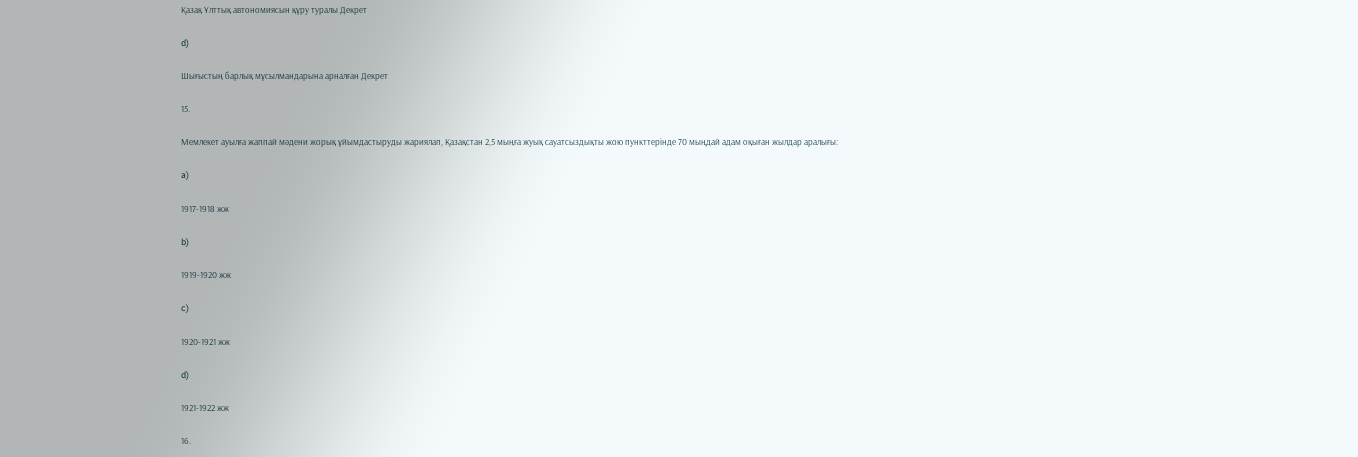Қазақ Ұлттық автономиясын құру туралы Декрет

d)

Шығыстың барлық мұсылмандарына арналған Декрет

15.

Мемлекет ауылға жаппай мәдени жорық ұйымдастыруды жариялап, Қазақстан 2,5 мыңға жуық сауатсыздықты жою пункттерінде 70 мыңдай адам оқыған жылдар аралығы:

a)

1917-1918 жж

b)

1919-1920 жж

c)

1920-1921 жж

d)

1921-1922 жж

16.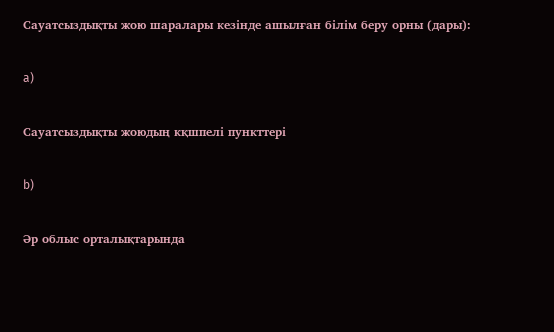Сауатсыздықты жою шаралары кезінде ашылған білім беру орны (дары):

a)

Сауатсыздықты жоюдың кқшпелі пункттері

b)

Әр облыс орталықтарында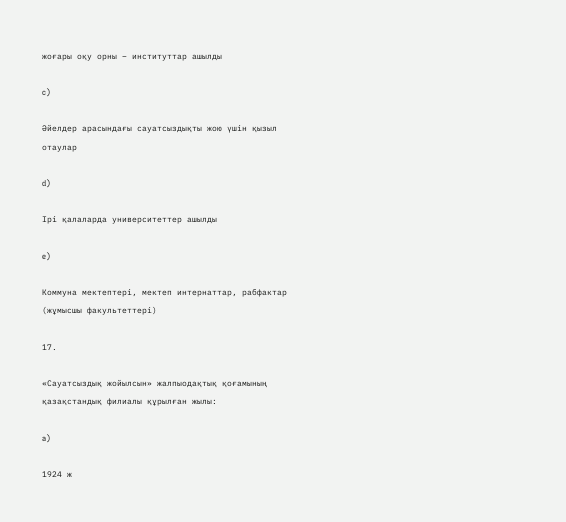жоғары оқу орны – институттар ашылды

c)

Әйелдер арасындағы сауатсыздықты жою үшін қызыл отаулар

d)

Ірі қалаларда университеттер ашылды

e)

Коммуна мектептері, мектеп интернаттар, рабфактар (жұмысшы факультеттері)

17.

«Сауатсыздық жойылсын» жалпыодақтық қоғамының қазақстандық филиалы құрылған жылы:

a)

1924 ж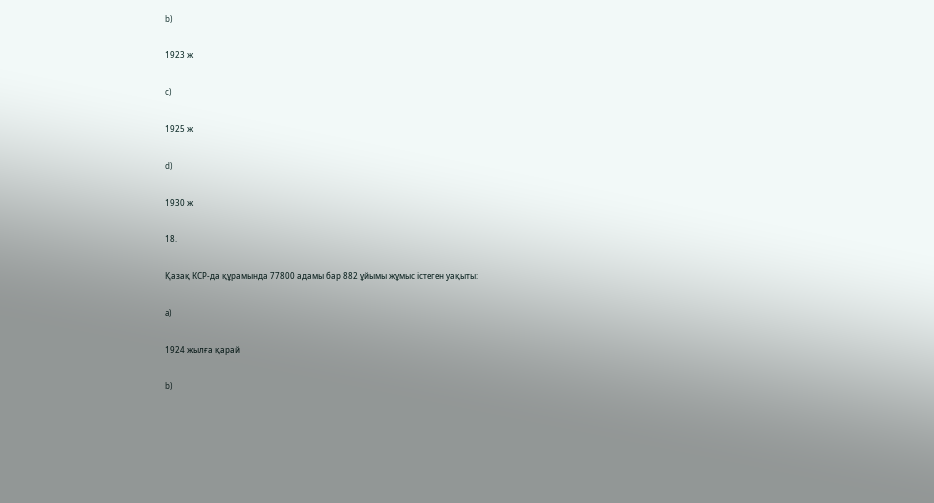b)

1923 ж

c)

1925 ж

d)

1930 ж

18.

Қазақ КСР-да құрамында 77800 адамы бар 882 ұйымы жұмыс істеген уақыты:

a)

1924 жылға қарай

b)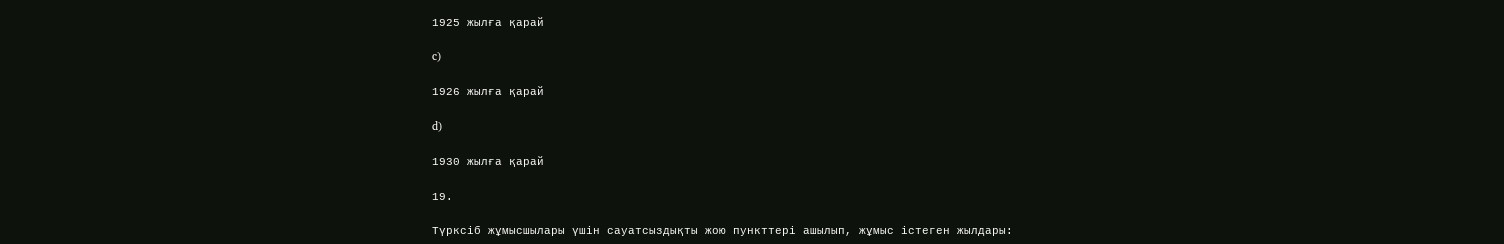1925 жылға қарай

c)

1926 жылға қарай

d)

1930 жылға қарай

19.

Түрксіб жұмысшылары үшін сауатсыздықты жою пункттері ашылып, жұмыс істеген жылдары: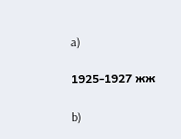a)

1925-1927 жж

b)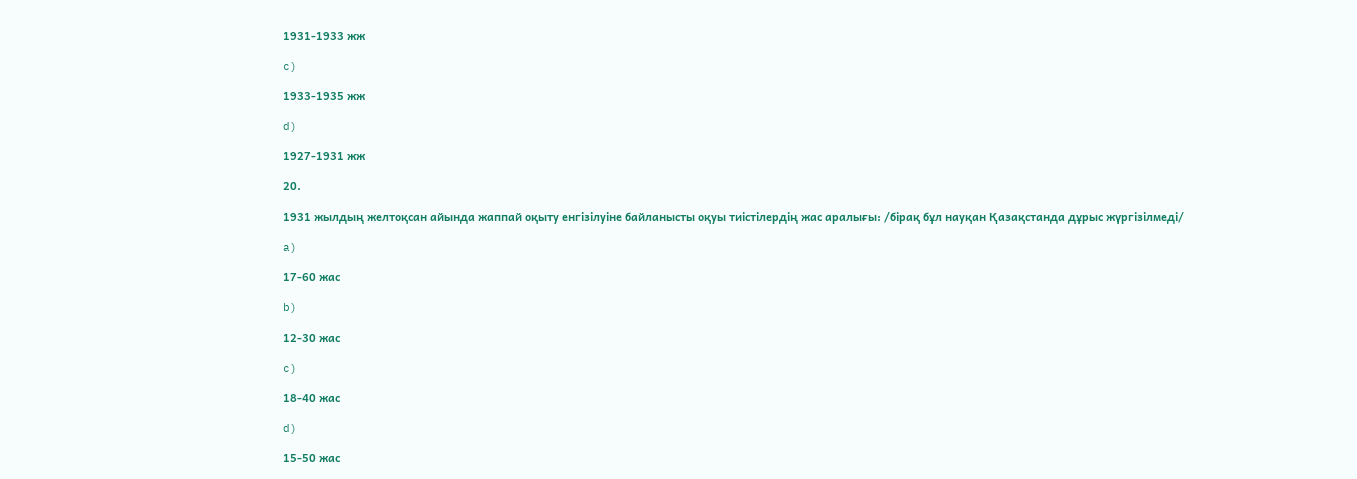1931-1933 жж

c)

1933-1935 жж

d)

1927-1931 жж

20.

1931 жылдың желтоқсан айында жаппай оқыту енгізілуіне байланысты оқуы тиістілердің жас аралығы: /бірақ бұл науқан Қазақстанда дұрыс жүргізілмеді/

a)

17-60 жас

b)

12-30 жас

c)

18-40 жас

d)

15-50 жас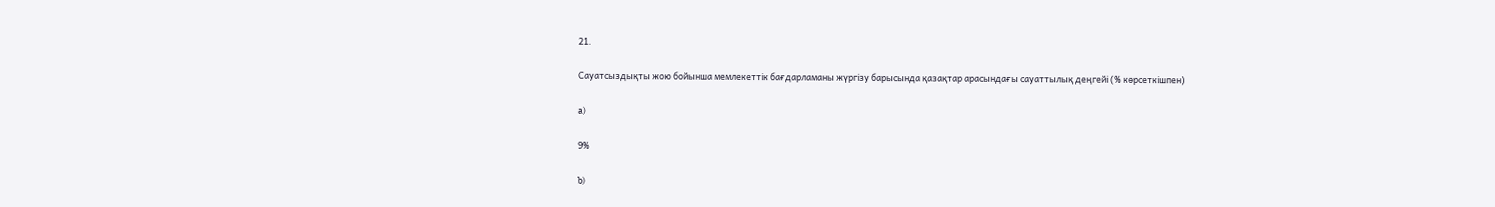21.

Сауатсыздықты жою бойынша мемлекеттік бағдарламаны жүргізу барысында қазақтар арасындағы сауаттылық деңгейі (% көрсеткішпен)

a)

9%

b)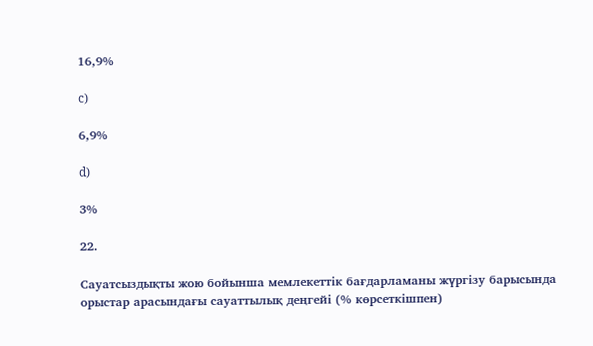16,9%

c)

6,9%

d)

3%

22.

Сауатсыздықты жою бойынша мемлекеттік бағдарламаны жүргізу барысында орыстар арасындағы сауаттылық деңгейі (% көрсеткішпен)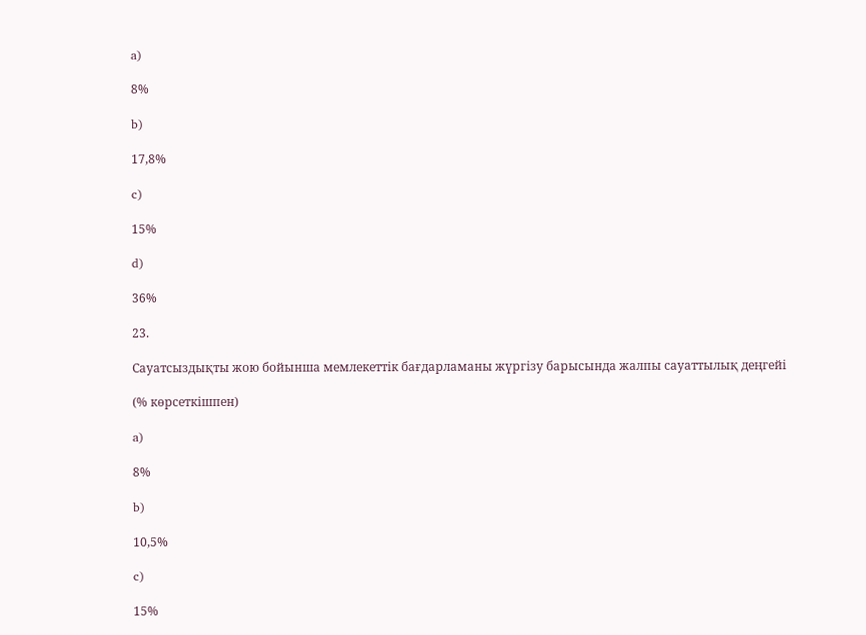a)

8%

b)

17,8%

c)

15%

d)

36%

23.

Сауатсыздықты жою бойынша мемлекеттік бағдарламаны жүргізу барысында жалпы сауаттылық деңгейі

(% көрсеткішпен)

a)

8%

b)

10,5%

c)

15%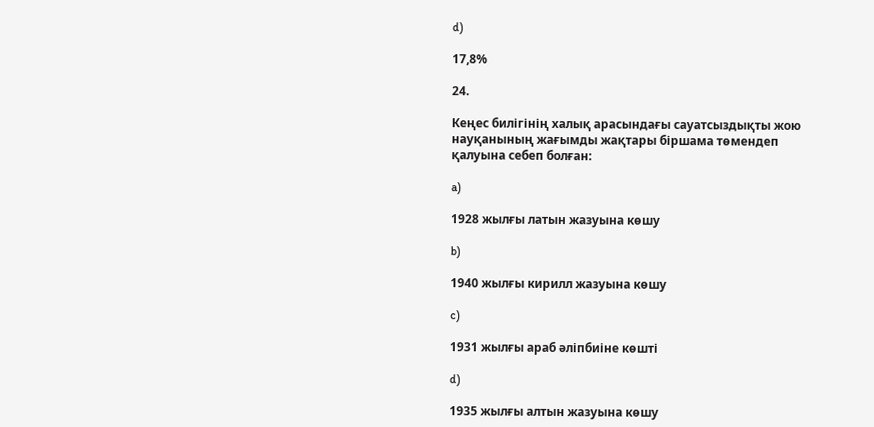d)

17,8%

24.

Кеңес билігінің халық арасындағы сауатсыздықты жою науқанының жағымды жақтары біршама төмендеп қалуына себеп болған:

a)

1928 жылғы латын жазуына көшу

b)

1940 жылғы кирилл жазуына көшу

c)

1931 жылғы араб әліпбиіне көшті

d)

1935 жылғы алтын жазуына көшу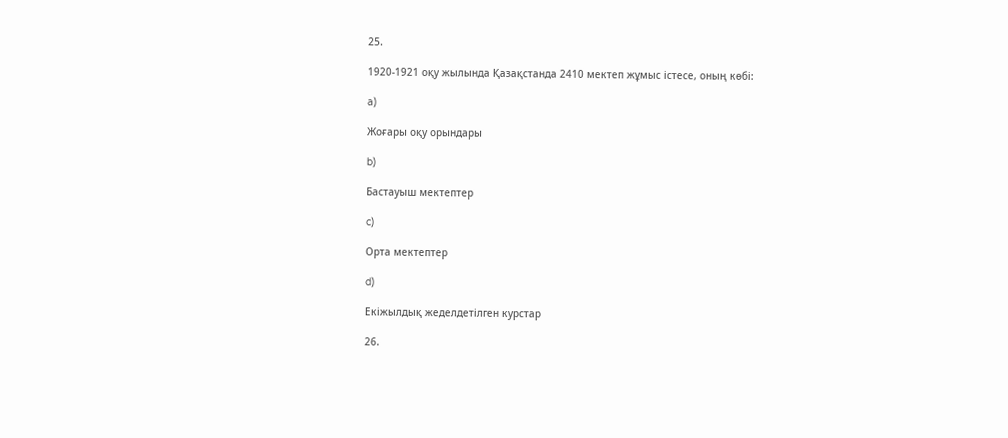25.

1920-1921 оқу жылында Қазақстанда 2410 мектеп жұмыс істесе, оның көбі:

a)

Жоғары оқу орындары

b)

Бастауыш мектептер

c)

Орта мектептер

d)

Екіжылдық жеделдетілген курстар

26.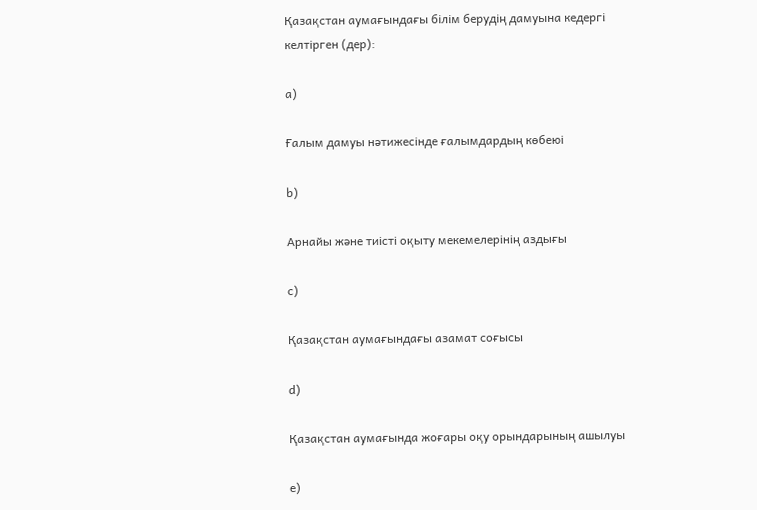Қазақстан аумағындағы білім берудің дамуына кедергі келтірген (дер):

a)

Ғалым дамуы нәтижесінде ғалымдардың көбеюі

b)

Арнайы және тиісті оқыту мекемелерінің аздығы

c)

Қазақстан аумағындағы азамат соғысы

d)

Қазақстан аумағында жоғары оқу орындарының ашылуы

e)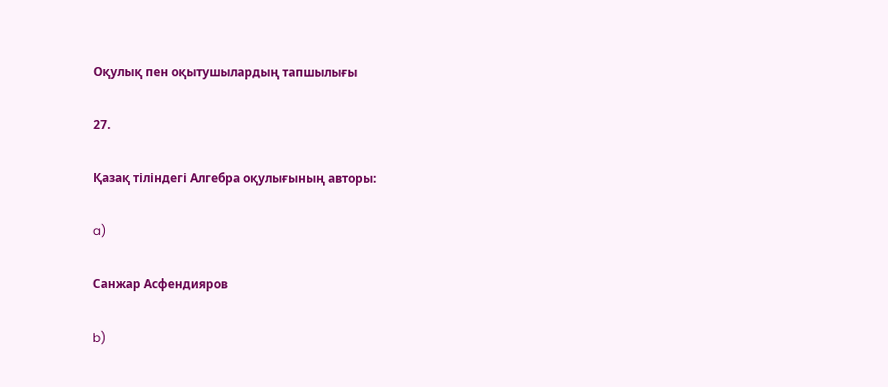Оқулық пен оқытушылардың тапшылығы

27.

Қазақ тіліндегі Алгебра оқулығының авторы:

a)

Санжар Асфендияров

b)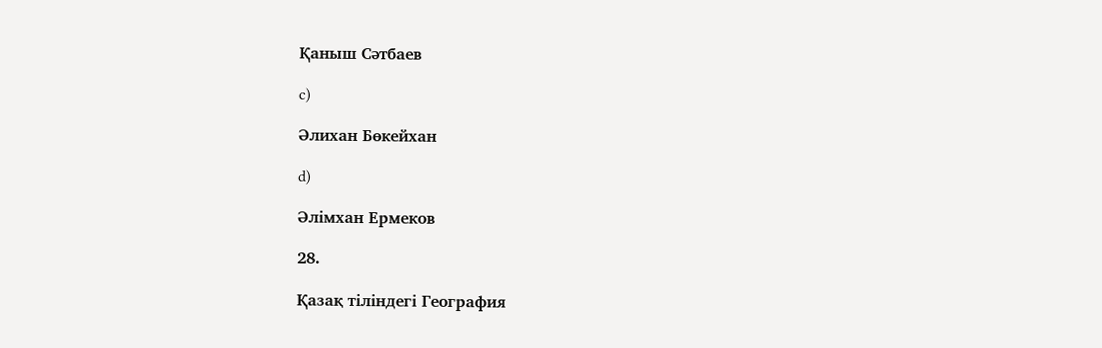Қаныш Сәтбаев

c)

Әлихан Бөкейхан

d)

Әлімхан Ермеков

28.

Қазақ тіліндегі География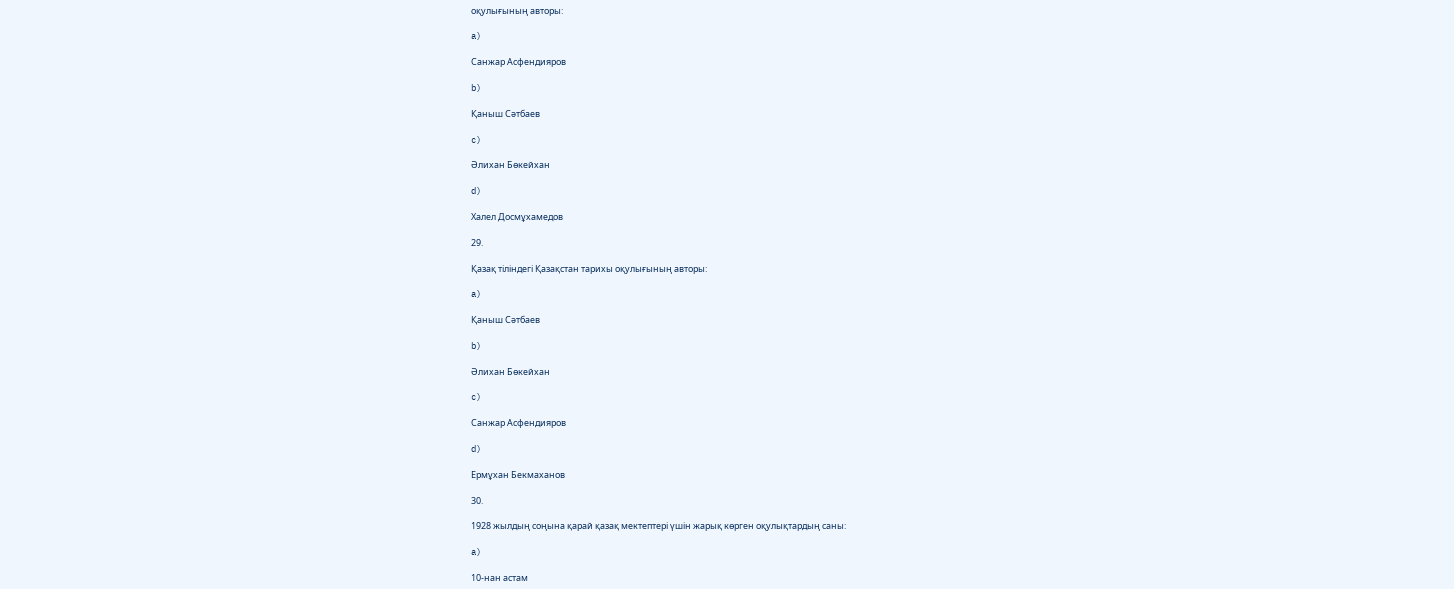оқулығының авторы:

a)

Санжар Асфендияров

b)

Қаныш Сәтбаев

c)

Әлихан Бөкейхан

d)

Халел Досмұхамедов

29.

Қазақ тіліндегі Қазақстан тарихы оқулығының авторы:

a)

Қаныш Сәтбаев

b)

Әлихан Бөкейхан

c)

Санжар Асфендияров

d)

Ермұхан Бекмаханов

30.

1928 жылдың соңына қарай қазақ мектептері үшін жарық көрген оқулықтардың саны:

a)

10-нан астам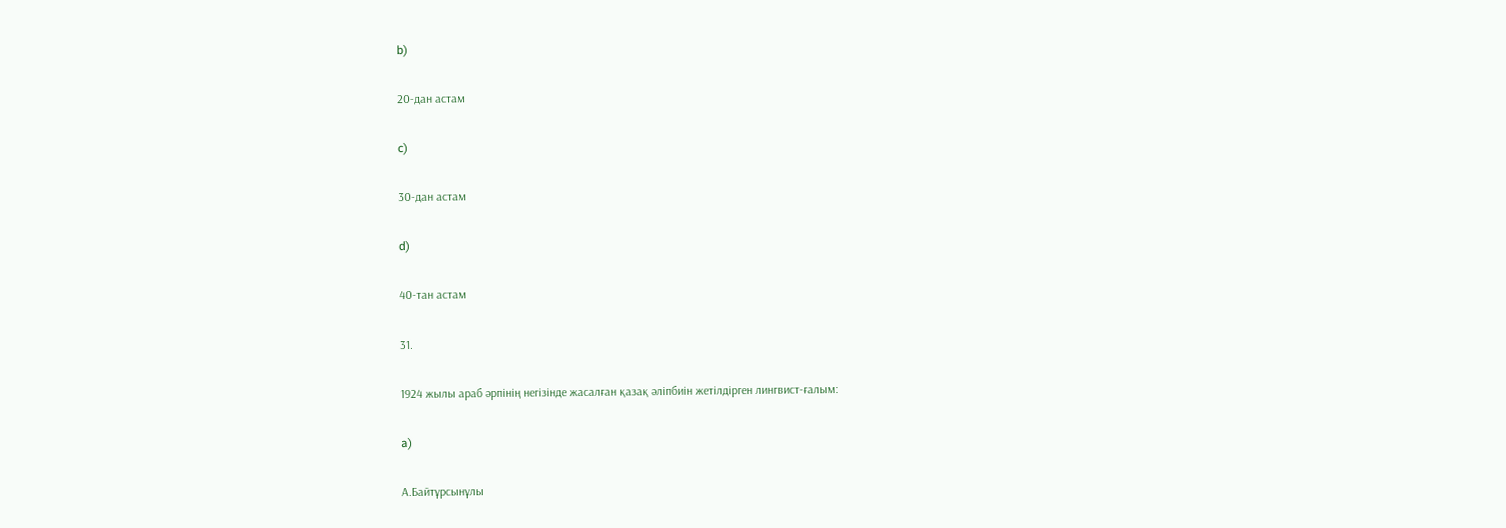b)

20-дан астам

c)

30-дан астам

d)

40-тан астам

31.

1924 жылы араб әрпінің негізінде жасалған қазақ әліпбиін жетілдірген лингвист-ғалым:

a)

А.Байтұрсынұлы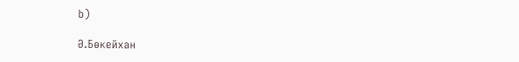b)

Ә.Бөкейхан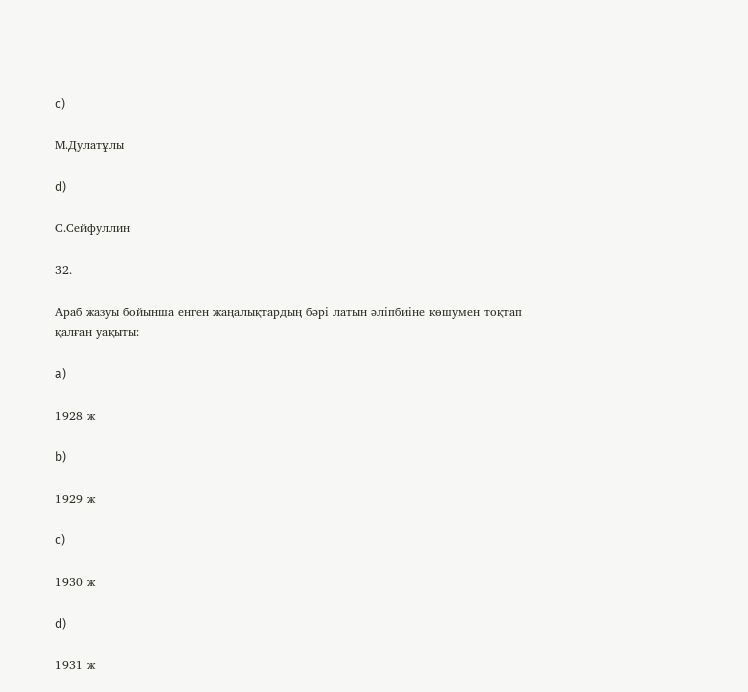c)

М.Дулатұлы

d)

С.Сейфуллин

32.

Араб жазуы бойынша енген жаңалықтардың бәрі латын әліпбиіне көшумен тоқтап қалған уақыты:

a)

1928 ж

b)

1929 ж

c)

1930 ж

d)

1931 ж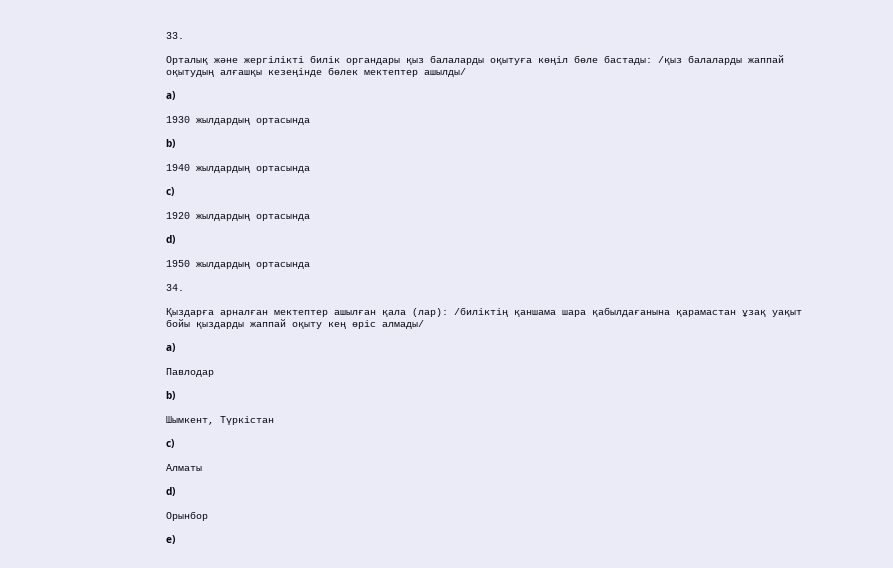33.

Орталық және жергілікті билік органдары қыз балаларды оқытуға көңіл бөле бастады: /қыз балаларды жаппай оқытудың алғашқы кезеңінде бөлек мектептер ашылды/

a)

1930 жылдардың ортасында

b)

1940 жылдардың ортасында

c)

1920 жылдардың ортасында

d)

1950 жылдардың ортасында

34.

Қыздарға арналған мектептер ашылған қала (лар): /биліктің қаншама шара қабылдағанына қарамастан ұзақ уақыт бойы қыздарды жаппай оқыту кең өріс алмады/

a)

Павлодар

b)

Шымкент, Түркістан

c)

Алматы

d)

Орынбор

e)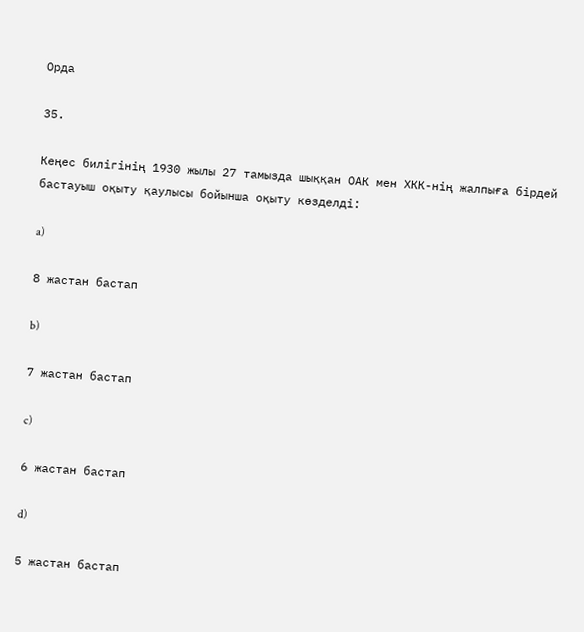Орда

35.

Кеңес билігінің 1930 жылы 27 тамызда шыққан ОАК мен ХКК-нің жалпыға бірдей бастауыш оқыту қаулысы бойынша оқыту көзделді:

a)

8 жастан бастап

b)

7 жастан бастап

c)

6 жастан бастап

d)

5 жастан бастап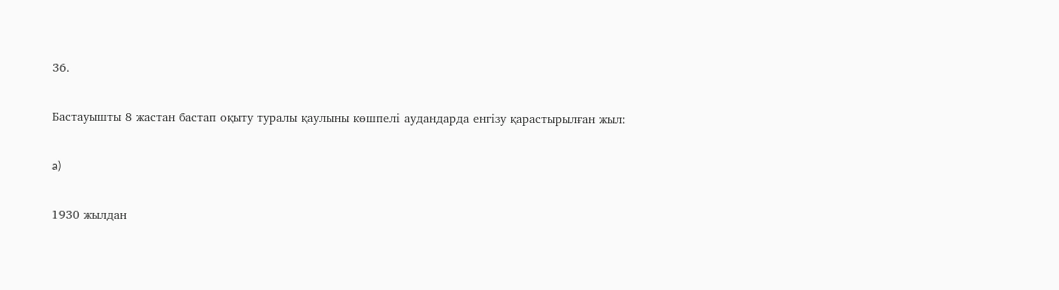36.

Бастауышты 8 жастан бастап оқыту туралы қаулыны көшпелі аудандарда енгізу қарастырылған жыл:

a)

1930 жылдан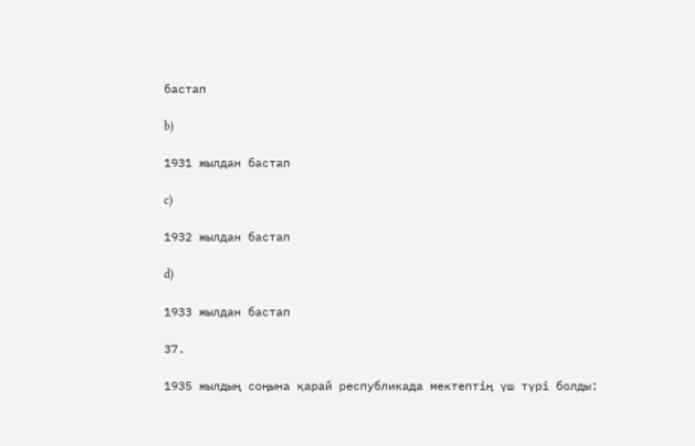бастап

b)

1931 жылдан бастап

c)

1932 жылдан бастап

d)

1933 жылдан бастап

37.

1935 жылдың соңына қарай республикада мектептің үш түрі болды: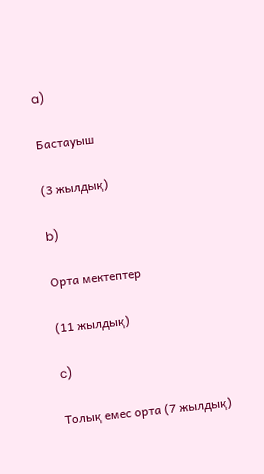a)

Бастауыш

(3 жылдық)

b)

Орта мектептер

(11 жылдық)

c)

Толық емес орта (7 жылдық)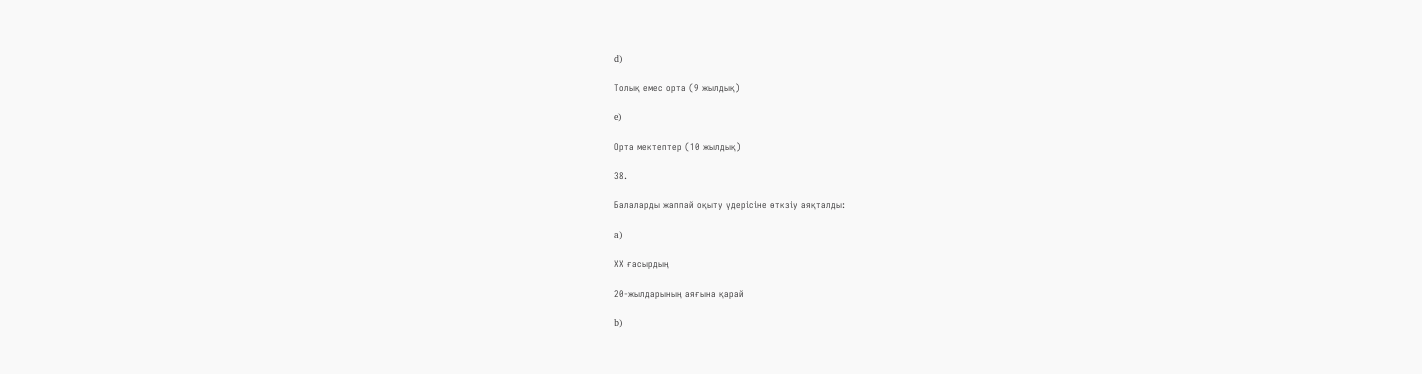d)

Толық емес орта (9 жылдық)

e)

Орта мектептер (10 жылдық)

38.

Балаларды жаппай оқыту үдерісіне өткзіу аяқталды:

a)

ХХ ғасырдың

20-жылдарының аяғына қарай

b)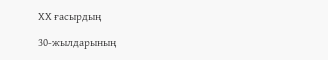ХХ ғасырдың

30-жылдарының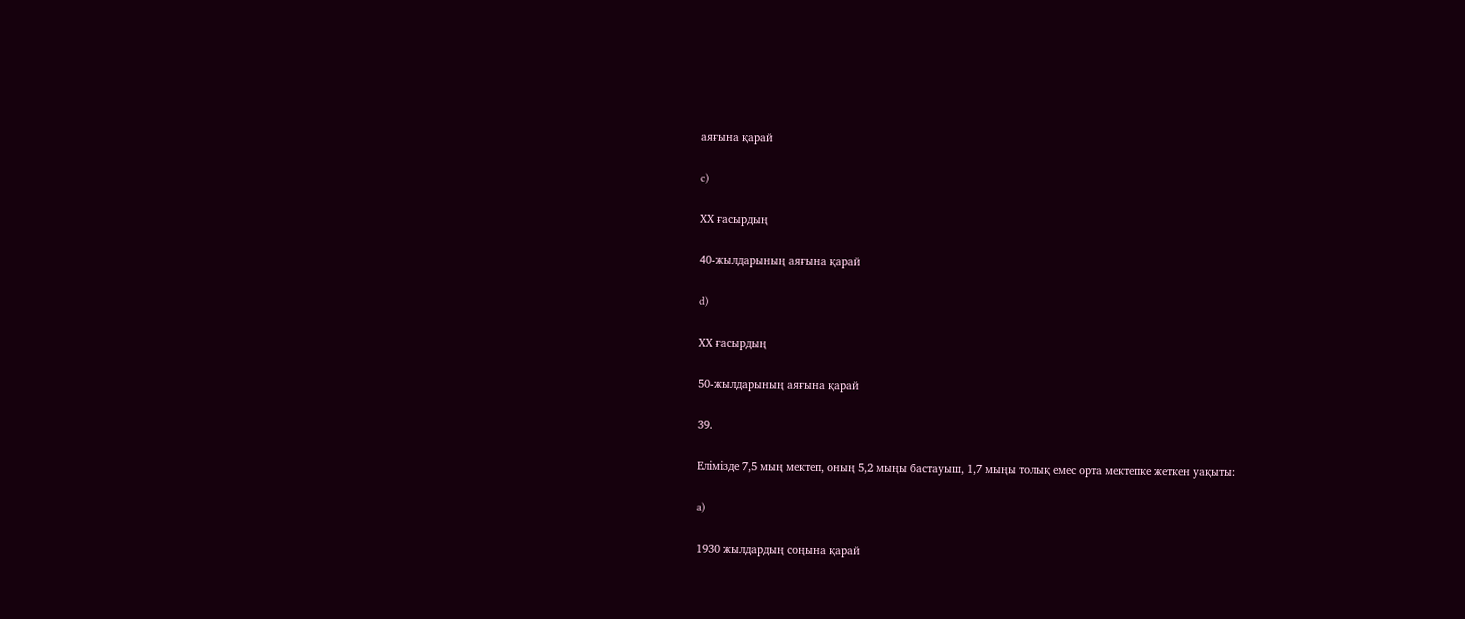аяғына қарай

c)

ХХ ғасырдың

40-жылдарының аяғына қарай

d)

ХХ ғасырдың

50-жылдарының аяғына қарай

39.

Елімізде 7,5 мың мектеп, оның 5,2 мыңы бастауыш, 1,7 мыңы толық емес орта мектепке жеткен уақыты:

a)

1930 жылдардың соңына қарай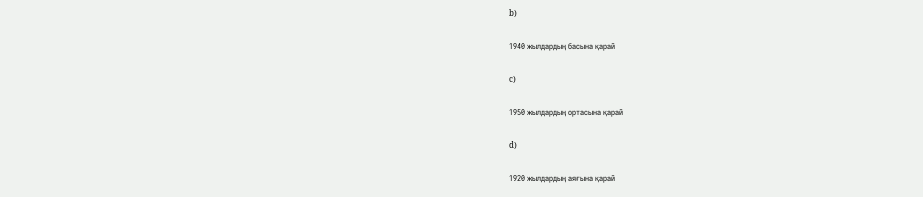b)

1940 жылдардың басына қарай

c)

1950 жылдардың ортасына қарай

d)

1920 жылдардың аяғына қарай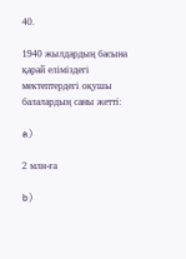40.

1940 жылдардың басына қарай еліміздегі мектептердегі оқушы балалардың саны жетті:

a)

2 млн-ға

b)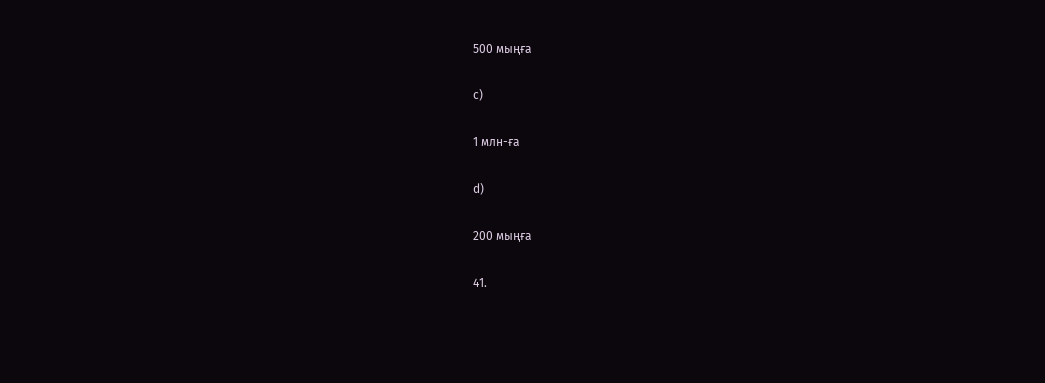500 мыңға

c)

1 млн-ға

d)

200 мыңға

41.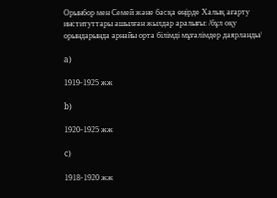Орынбор мен Семей және басқа өңірде Халық ағарту институттары ашылған жылдар аралығы: /бұл оқу орындарында арнайы орта білімді мұғалімдер даярланды/

a)

1919-1925 жж

b)

1920-1925 жж

c)

1918-1920 жж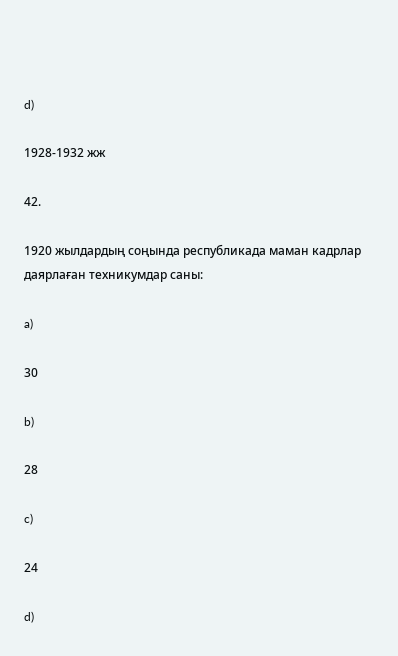d)

1928-1932 жж

42.

1920 жылдардың соңында республикада маман кадрлар даярлаған техникумдар саны:

a)

30

b)

28

c)

24

d)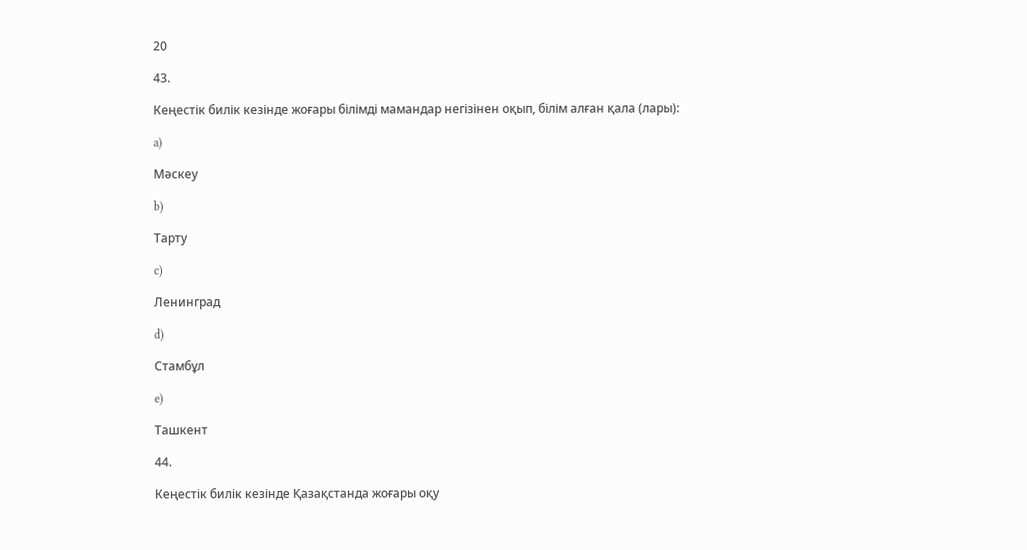20

43.

Кеңестік билік кезінде жоғары білімді мамандар негізінен оқып, білім алған қала (лары):

a)

Мәскеу

b)

Тарту

c)

Ленинград

d)

Стамбұл

e)

Ташкент

44.

Кеңестік билік кезінде Қазақстанда жоғары оқу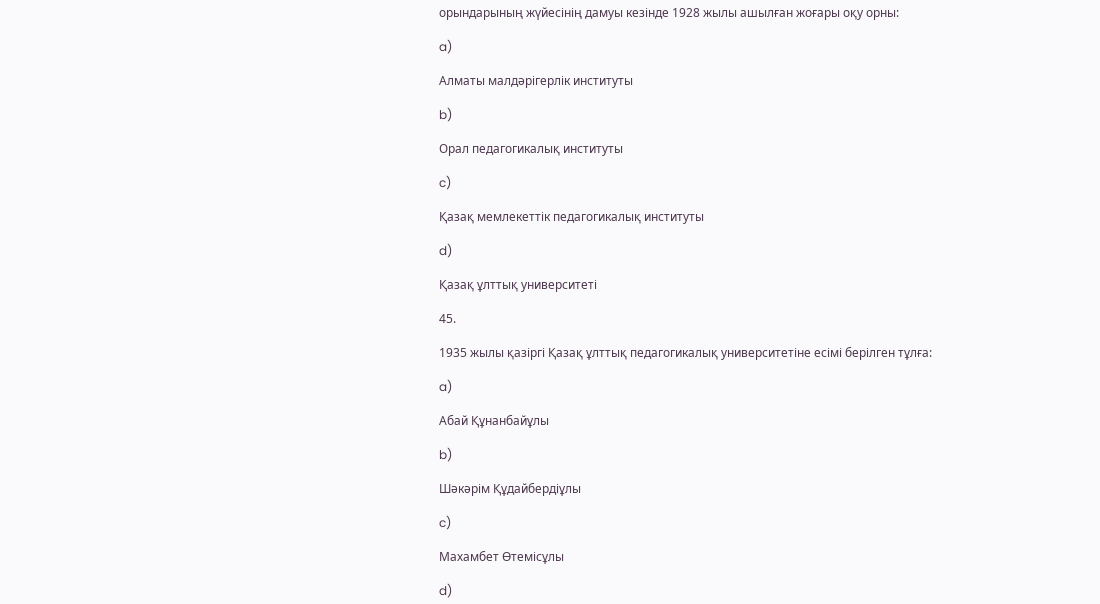орындарының жүйесінің дамуы кезінде 1928 жылы ашылған жоғары оқу орны:

a)

Алматы малдәрігерлік институты

b)

Орал педагогикалық институты

c)

Қазақ мемлекеттік педагогикалық институты

d)

Қазақ ұлттық университеті

45.

1935 жылы қазіргі Қазақ ұлттық педагогикалық университетіне есімі берілген тұлға:

a)

Абай Құнанбайұлы

b)

Шәкәрім Құдайбердіұлы

c)

Махамбет Өтемісұлы

d)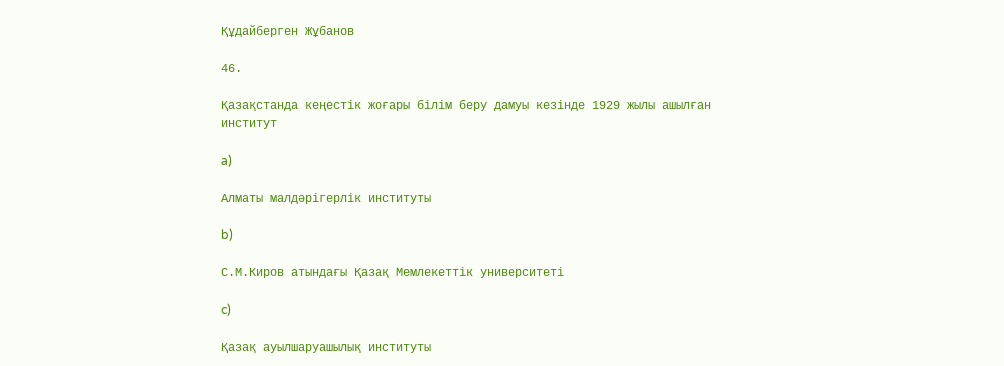Құдайберген Жұбанов

46.

Қазақстанда кеңестік жоғары білім беру дамуы кезінде 1929 жылы ашылған институт

a)

Алматы малдәрігерлік институты

b)

С.М.Киров атындағы Қазақ Мемлекеттік университеті

c)

Қазақ ауылшаруашылық институты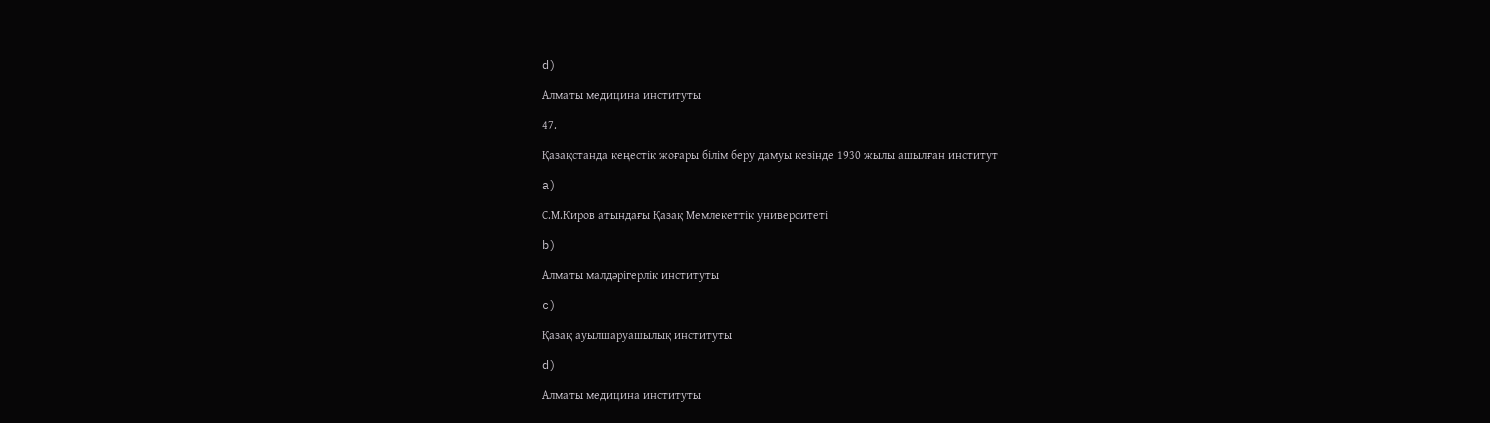d)

Алматы медицина институты

47.

Қазақстанда кеңестік жоғары білім беру дамуы кезінде 1930 жылы ашылған институт

a)

С.М.Киров атындағы Қазақ Мемлекеттік университеті

b)

Алматы малдәрігерлік институты

c)

Қазақ ауылшаруашылық институты

d)

Алматы медицина институты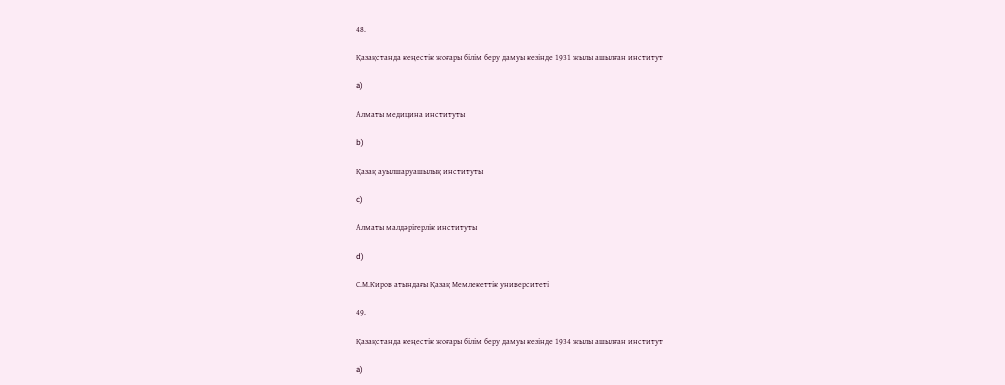48.

Қазақстанда кеңестік жоғары білім беру дамуы кезінде 1931 жылы ашылған институт

a)

Алматы медицина институты

b)

Қазақ ауылшаруашылық институты

c)

Алматы малдәрігерлік институты

d)

С.М.Киров атындағы Қазақ Мемлекеттік университеті

49.

Қазақстанда кеңестік жоғары білім беру дамуы кезінде 1934 жылы ашылған институт

a)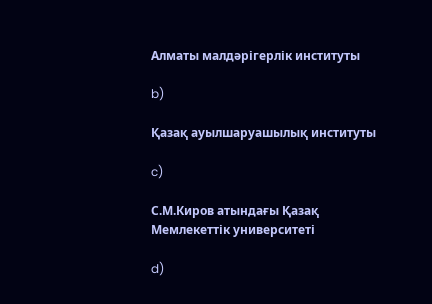Алматы малдәрігерлік институты

b)

Қазақ ауылшаруашылық институты

c)

С.М.Киров атындағы Қазақ Мемлекеттік университеті

d)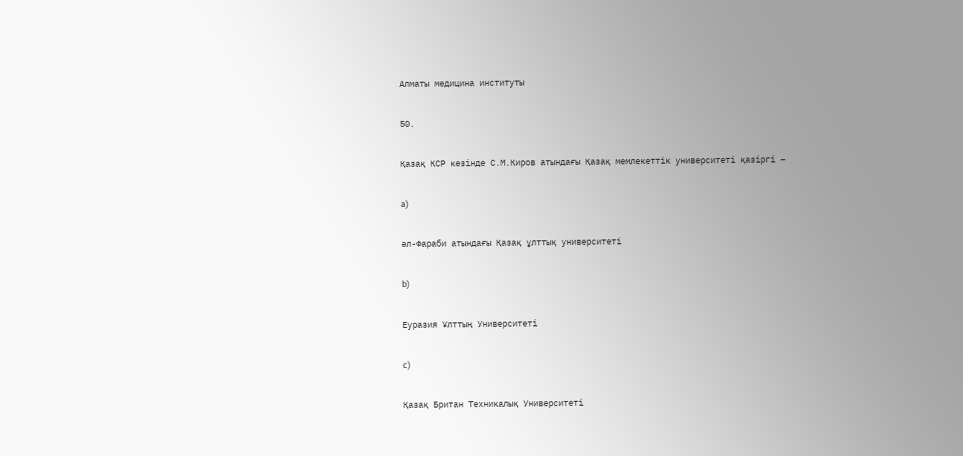Алматы медицина институты

50.

Қазақ КСР кезінде С.М.Киров атындағы Қазақ мемлекеттік университеті қазіргі –

a)

әл-Фараби атындағы Қазақ ұлттық университеті

b)

Еуразия Ұлттың Университеті

c)

Қазақ Британ Техникалық Университеті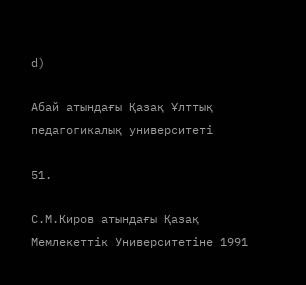d)

Абай атындағы Қазақ Ұлттық педагогикалық университеті

51.

С.М.Киров атындағы Қазақ Мемлекеттік Университетіне 1991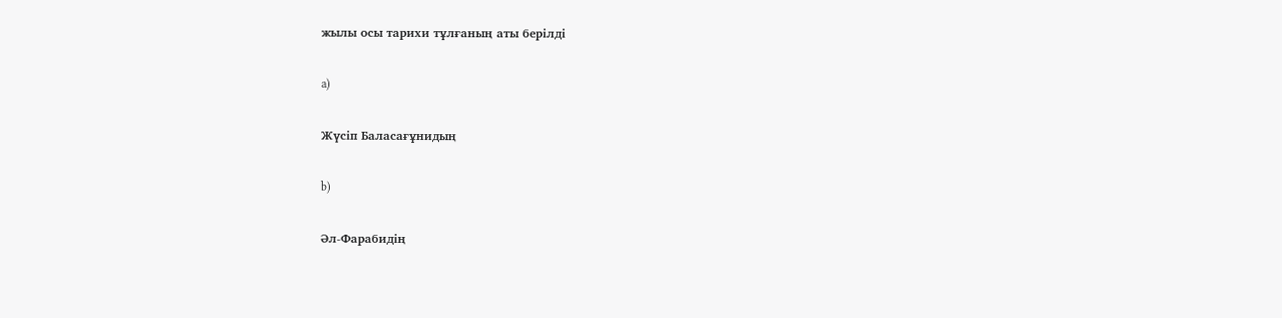жылы осы тарихи тұлғаның аты берілді

a)

Жүсіп Баласағұнидың

b)

Әл-Фарабидің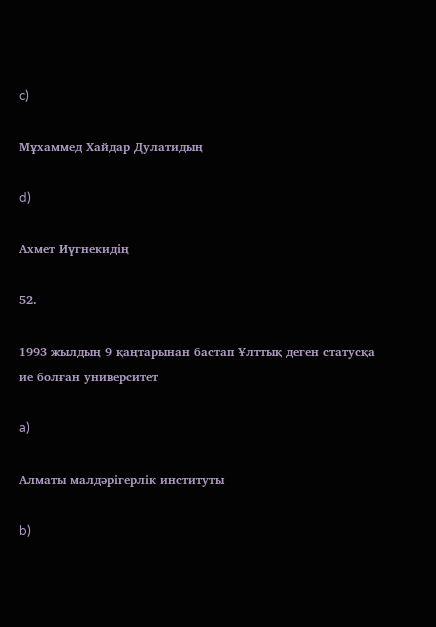c)

Мұхаммед Хайдар Дулатидың

d)

Ахмет Иүгнекидің

52.

1993 жылдың 9 қаңтарынан бастап Ұлттық деген статусқа ие болған университет

a)

Алматы малдәрігерлік институты

b)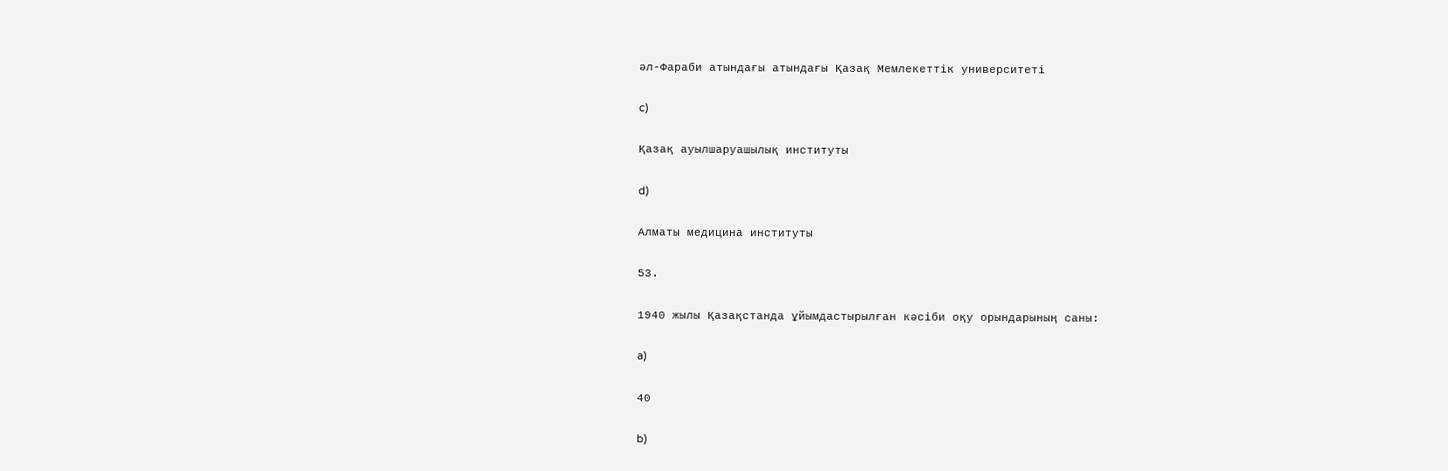әл-Фараби атындағы атындағы Қазақ Мемлекеттік университеті

c)

Қазақ ауылшаруашылық институты

d)

Алматы медицина институты

53.

1940 жылы Қазақстанда ұйымдастырылған кәсіби оқу орындарының саны:

a)

40

b)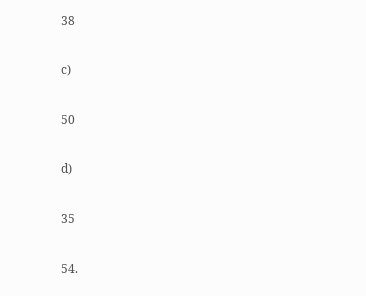38

c)

50

d)

35

54.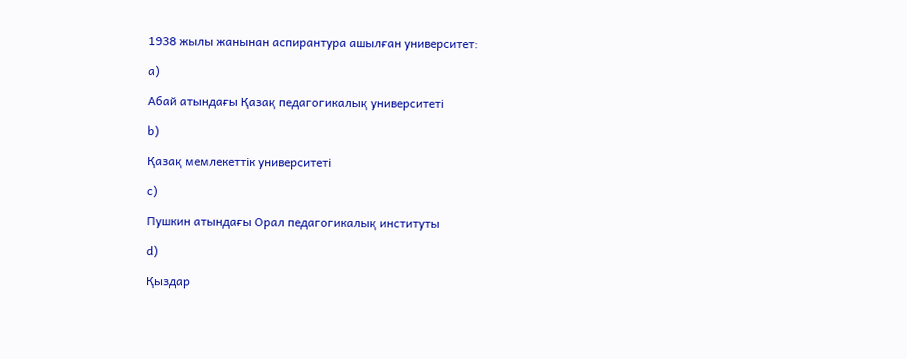1938 жылы жанынан аспирантура ашылған университет:

a)

Абай атындағы Қазақ педагогикалық университеті

b)

Қазақ мемлекеттік университеті

c)

Пушкин атындағы Орал педагогикалық институты

d)

Қыздар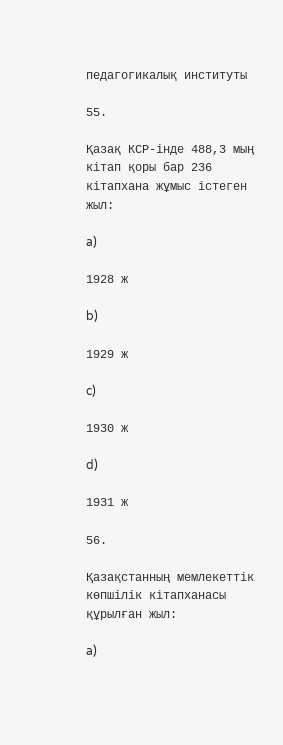педагогикалық институты

55.

Қазақ КСР-інде 488,3 мың кітап қоры бар 236 кітапхана жұмыс істеген жыл:

a)

1928 ж

b)

1929 ж

c)

1930 ж

d)

1931 ж

56.

Қазақстанның мемлекеттік көпшілік кітапханасы құрылған жыл:

a)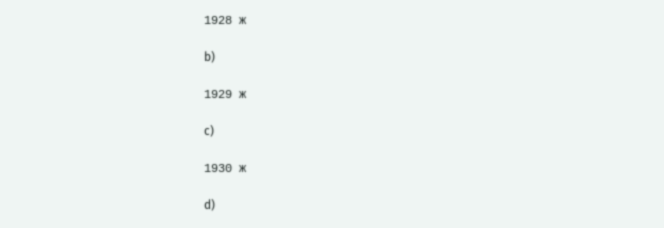1928 ж

b)

1929 ж

c)

1930 ж

d)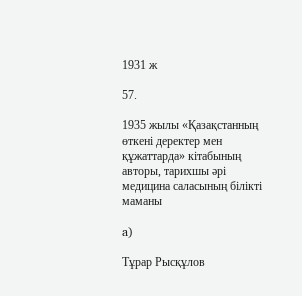1931 ж

57.

1935 жылы «Қазақстанның өткені деректер мен құжаттарда» кітабының авторы, тарихшы әрі медицина саласының білікті маманы

a)

Тұрар Рысқұлов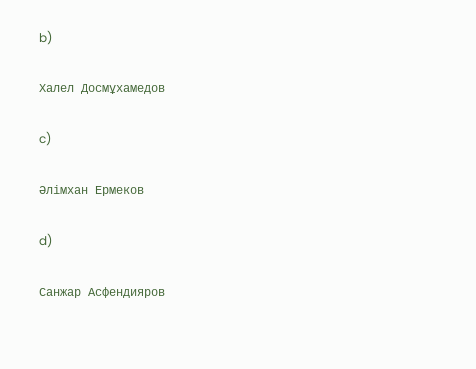b)

Халел Досмұхамедов

c)

Әлімхан Ермеков

d)

Санжар Асфендияров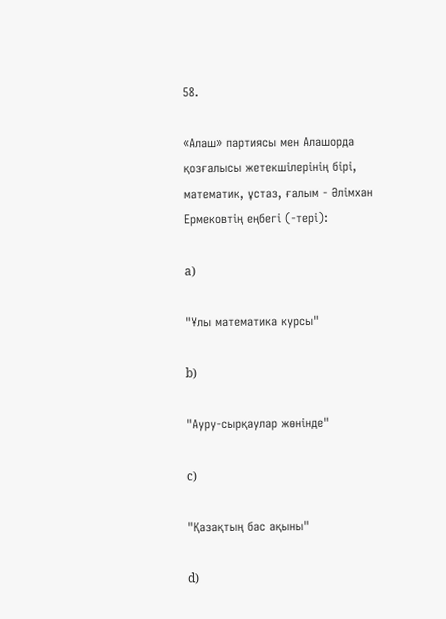58.

«Алаш» партиясы мен Алашорда қозғалысы жетекшілерінің бірі, математик, ұстаз, ғалым - Әлімхан Ермековтің еңбегі (-тері):

a)

"Ұлы математика курсы"

b)

"Ауру-сырқаулар жөнінде"

c)

"Қазақтың бас ақыны"

d)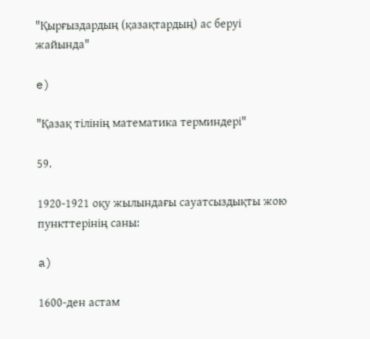"Қырғыздардың (қазақтардың) ас беруі жайында"

e)

"Қазақ тілінің математика терминдері"

59.

1920-1921 оқу жылындағы сауатсыздықты жою пункттерінің саны:

a)

1600-ден астам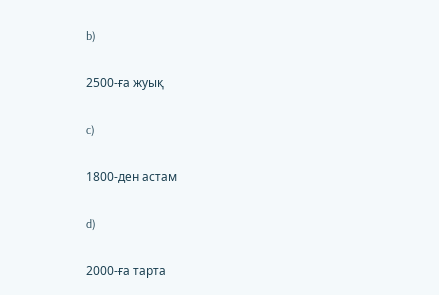b)

2500-ға жуық

c)

1800-ден астам

d)

2000-ға тарта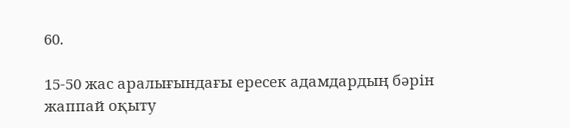60.

15-50 жас аралығындағы ересек адамдардың бәрін жаппай оқыту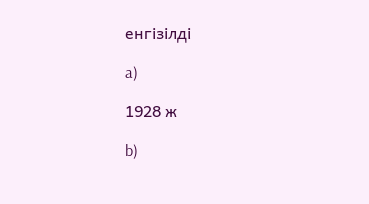енгізілді

a)

1928 ж

b)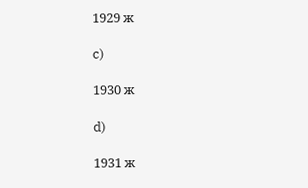1929 ж

c)

1930 ж

d)

1931 ж